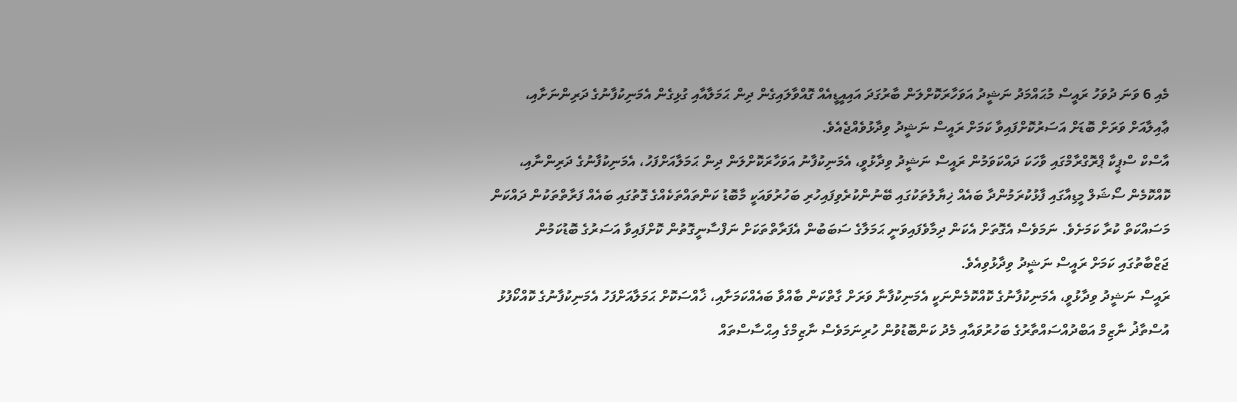މެއި 6 ވަނަ ދުވަހު ރައީސް މުޙައްމަދު ނަޝީދު އަވަހާރަކޮށްލަން ބާރުގަދަ އައިއީޑީއެއް ގޮއްވާލައިގެން ދިން ޙަމަލާއާއި ގުޅިގެން އެމަނިކުފާނުގެ ދަރިންނަށާއި، ޢާއިލާއަށް ވަރަށް ބޮޑަށް އަސަރުކޮށްފައިވާ ކަމަށް ރައީސް ނަޝީދު ވިދާޅުވެއްޖެއެވެ.
އާސްކް ސްޕީކާ ޕްރޮގްރާމްގައި ވާހަކަ ދައްކަވަމުން ރައީސް ނަޝީދު ވިދާޅުވީ، އެމަނިކުފާނު އަވަހާރަކޮށްލަން ދިން ޙަމަލާއަށްފަހު، އެމަނިކުފާނުގެ ދަރިންނާއި، ކޮއްކޮމެން ސޯޝަލް މީޑިއާގައި ފާޅުކުރަމުންދާ ބައެއް ޚިޔާލުތަކުގައި ބޭނުންކުރެވިފައިހުރި ބަހުރުވައަކީ މާބޮޑު ކަންތައްތަކެއްގެ ގޮތުގައި ބައެއް ފަރާތްތަކުން ދައްކަން މަސައްކަތް ކުރާ ކަމަށެވެ. ނަމަވެސް އެގޮތަށް އެކަން ދިމާވެފައިވަނީ ޙަމަލާގެ ސަބަބުން އެފަރާތްތަކަށް ނަފްސާނީގޮތުން ކޮށްފައިވާ އަސަރުގެ ބޮޑުކަމުން ޖަޒްބާތުގައި ކަމަށް ރައީސް ނަޝީދު ވިދާޅުވިއެވެ.
ރައީސް ނަޝީދު ވިދާޅުވީ، އެމަނިކުފާނުގެ ކޮއްކޮމެންނަކީ އެމަނިކުފާނާ ވަރަށް ގާތްކަން ބާއްވާ ބައެއްކަމަށާއި، ޚާއްސަކޮށް ޙަމަލާއަށްފަހު އެމަނިކުފާނުގެ ކޮއްކޯފުޅު އުސްތާޛު ނާޒިމް އަބްދުއްސައްތާރުގެ ބަހުރުވައާއި މެދު ކަންބޮޑުވުން ހުރިނަމަވެސް ނާޒިމްގެ އިޙްސާސްތައް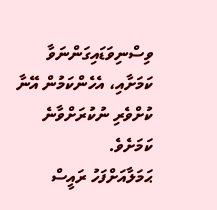ވިސްނިވަޑައިގަންނަވާ ކަމަށާއި، އެހެންކަމުން އޭނާ ކުށްވެރި ނުކުރަށްވާނެ ކަމަށެވެ.
ޙަމަލާއަށްފަހު ރައީސް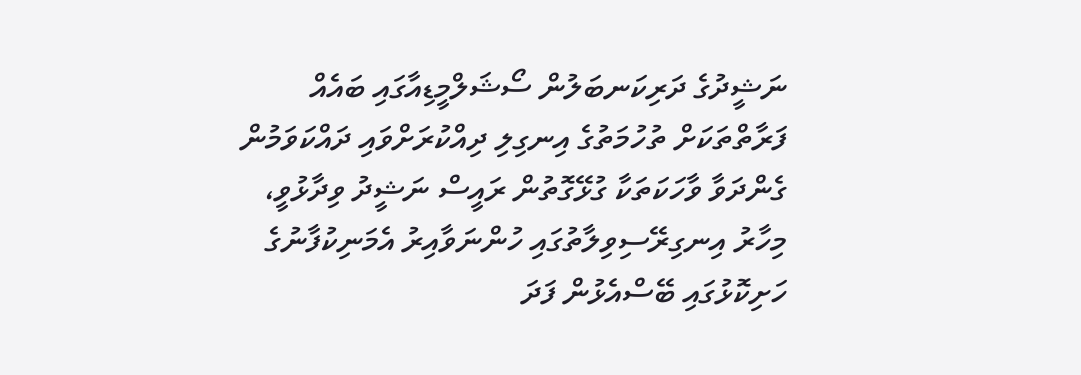ނަޝީދުގެ ދަރިކަނބަލުން ސޯޝަލްމީޑިއާގައި ބައެއް ފަރާތްތަކަށް ތުހުމަތުގެ އިނގިލި ދިއްކުރަށްވައި ދައްކަވަމުން ގެންދަވާ ވާހަކަތަކާ ގުޅޭގޮތުން ރައީސް ނަޝީދު ވިދާޅުވީ، މިހާރު އިނގިރޭސިވިލާތުގައި ހުންނަވާއިރު އެމަނިކުފާނުގެ ހަށިކޮޅުގައި ބޭސްއެޅުން ފަދަ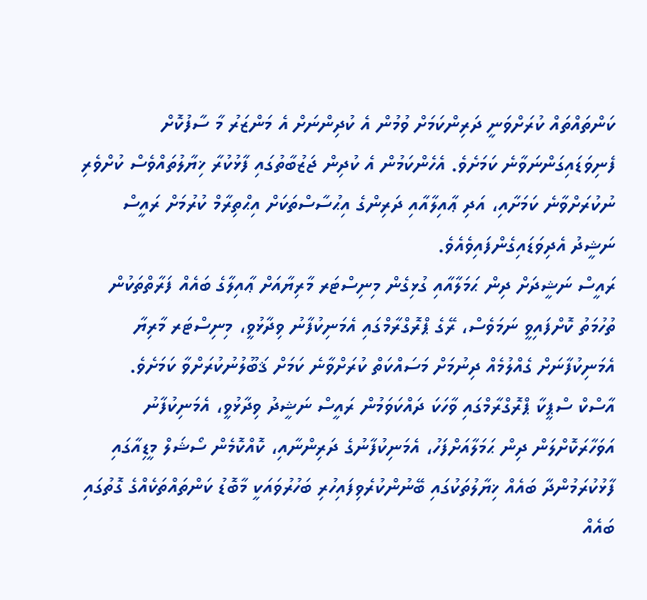ކަންތައްތައް ކުރަށްވަނީ ދަރިންކަމަށް ވުމުން އެ ކުދިންނަށް އެ މަންޒަރު މާ ސާފުކޮށް ފެނިވަޑައިގަންނަވާނެ ކަމަށެވެ. އެހެންކަމުން އެ ކުދިން ޖަޒުބާތުގައި ފާޅުކުރާ ޚިޔާލުތައްވެސް ކުށްވެރި ނުކުރަށްވާނެ ކަމަށާއި، އަދި ޢާއިލާއާއި ދަރިންގެ އިޙުސާސްތަކަށް އިޙްތިރާމް ކުރުމަށް ރައީސް ނަޝީދު އެދިވަޑައިގެންފައިވެއެވެ.
ރައީސް ނަޝީދަށް ދިން ޙަމަލާއާއި ގުޅިގެން މިނިސްޓަރ މާރިޔާއަށް ޢާއިލާގެ ބައެއް ފަރާތްތަކުން ތުހުމަތު ކޮށްފައިވީ ނަމަވެސް، ރޭގެ ޕްރޮގްރާމްގައި އެމަނިކުފާނު ވިދާޅުވީ، މިނިސްޓަރ މާރިޔާ އެމަނިކުފާނަށް ގެއްލުމެއް ދިނުމަށް މަސައްކަތް ކުރަށްވާނެ ކަމަށް ޤަބޫލުނުކުރަށްވާ ކަމަށެވެ.
އާސްކް ސްޕީކާ ޕްރޮގްރާމްގައި ވާހަކަ ދައްކަވަމުން ރައީސް ނަޝީދު ވިދާޅުވީ، އެމަނިކުފާނު އަވަހާރަކޮށްލަން ދިން ޙަމަލާއަށްފަހު، އެމަނިކުފާނުގެ ދަރިންނާއި، ކޮއްކޮމެން ސޯޝަލް މީޑިއާގައި ފާޅުކުރަމުންދާ ބައެއް ޚިޔާލުތަކުގައި ބޭނުންކުރެވިފައިހުރި ބަހުރުވައަކީ މާބޮޑު ކަންތައްތަކެއްގެ ގޮތުގައި ބައެއް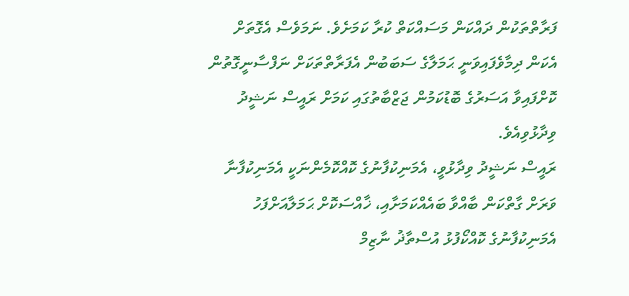ފަރާތްތަކުން ދައްކަން މަސައްކަތް ކުރާ ކަމަށެވެ. ނަމަވެސް އެގޮތަށް އެކަން ދިމާވެފައިވަނީ ޙަމަލާގެ ސަބަބުން އެފަރާތްތަކަށް ނަފްސާނީގޮތުން ކޮށްފައިވާ އަސަރުގެ ބޮޑުކަމުން ޖަޒްބާތުގައި ކަމަށް ރައީސް ނަޝީދު ވިދާޅުވިއެވެ.
ރައީސް ނަޝީދު ވިދާޅުވީ، އެމަނިކުފާނުގެ ކޮއްކޮމެންނަކީ އެމަނިކުފާނާ ވަރަށް ގާތްކަން ބާއްވާ ބައެއްކަމަށާއި، ޚާއްސަކޮށް ޙަމަލާއަށްފަހު އެމަނިކުފާނުގެ ކޮއްކޯފުޅު އުސްތާޛު ނާޒިމް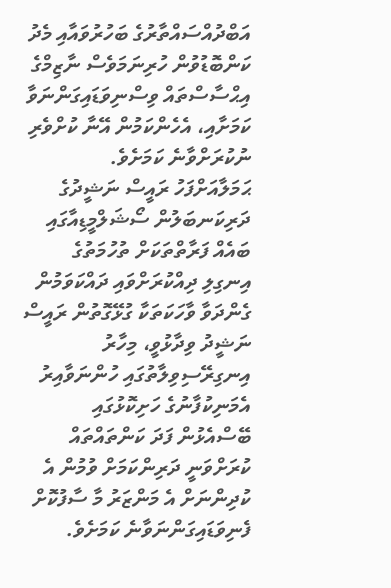އަބްދުއްސައްތާރުގެ ބަހުރުވައާއި މެދު ކަންބޮޑުވުން ހުރިނަމަވެސް ނާޒިމްގެ އިޙްސާސްތައް ވިސްނިވަޑައިގަންނަވާ ކަމަށާއި، އެހެންކަމުން އޭނާ ކުށްވެރި ނުކުރަށްވާނެ ކަމަށެވެ.
ޙަމަލާއަށްފަހު ރައީސް ނަޝީދުގެ ދަރިކަނބަލުން ސޯޝަލްމީޑިއާގައި ބައެއް ފަރާތްތަކަށް ތުހުމަތުގެ އިނގިލި ދިއްކުރަށްވައި ދައްކަވަމުން ގެންދަވާ ވާހަކަތަކާ ގުޅޭގޮތުން ރައީސް ނަޝީދު ވިދާޅުވީ، މިހާރު އިނގިރޭސިވިލާތުގައި ހުންނަވާއިރު އެމަނިކުފާނުގެ ހަށިކޮޅުގައި ބޭސްއެޅުން ފަދަ ކަންތައްތައް ކުރަށްވަނީ ދަރިންކަމަށް ވުމުން އެ ކުދިންނަށް އެ މަންޒަރު މާ ސާފުކޮށް ފެނިވަޑައިގަންނަވާނެ ކަމަށެވެ.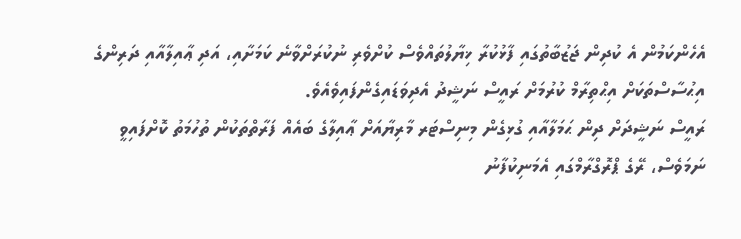އެހެންކަމުން އެ ކުދިން ޖަޒުބާތުގައި ފާޅުކުރާ ޚިޔާލުތައްވެސް ކުށްވެރި ނުކުރަށްވާނެ ކަމަށާއި، އަދި ޢާއިލާއާއި ދަރިންގެ އިޙުސާސްތަކަށް އިޙްތިރާމް ކުރުމަށް ރައީސް ނަޝީދު އެދިވަޑައިގެންފައިވެއެވެ.
ރައީސް ނަޝީދަށް ދިން ޙަމަލާއާއި ގުޅިގެން މިނިސްޓަރ މާރިޔާއަށް ޢާއިލާގެ ބައެއް ފަރާތްތަކުން ތުހުމަތު ކޮށްފައިވީ ނަމަވެސް، ރޭގެ ޕްރޮގްރާމްގައި އެމަނިކުފާނު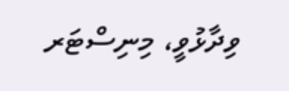ވިދާޅުވީ، މިނިސްޓަރ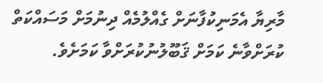މާރިޔާ އެމަނިކުފާނަށް ގެއްލުމެއް ދިނުމަށް މަސައްކަތް ކުރަށްވާނެ ކަމަށް ޤަބޫލުނުކުރަށްވާ ކަމަށެވެ.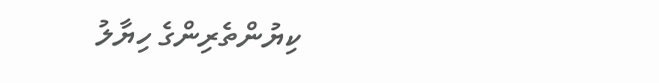ކިޔުންތެރިންގެ ހިޔާލު